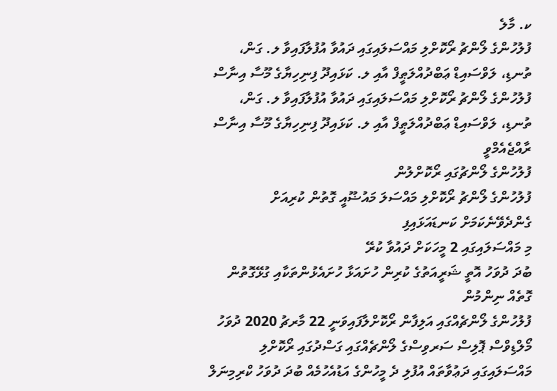ކ. މާލެ
ފުލުހުންގެ ލޯންޗު ރޯކޮށްލި މައްސަލައިގައި ދައުވާ އުފުލާފައިވާ ލ. ގަން، ތުނޑި، ލަވްސައިޑް ޢަބްދުއްލަޠީފް އާއި ލ. ކަޅައިދޫ ފިނިހިޔާގެ މޫސާ އިނާސް
ފުލުހުންގެ ލޯންޗު ރޯކޮށްލި މައްސަލައިގައި ދައުވާ އުފުލާފައިވާ ލ. ގަން، ތުނޑި، ލަވްސައިޑް ޢަބްދުއްލަޠީފް އާއި ލ. ކަޅައިދޫ ފިނިހިޔާގެ މޫސާ އިނާސް
ރާއްޖެއެމްވީ
ފުލުހުންގެ ލޯންޗުގައި ރޯކޮށްލުން
ފުލުހުންގެ ލޯންޗު ރޯކޮށްލި މައްސަލަ މައުޟޫއީ ގޮތުން ކުރިއަށް ގެންދެވޭނެކަމަށް ކަނޑައަޅައިފި
މި މައްސަލައިގައި 2 މީހަކަށް ދައުވާ ކުރޭ
ބުދަ ދުވަހު އޮތީ ޝަރީއަތުގެ ކުރިން ހުށައަޅާ ހުށައެޅުންތަކާއި ގުޅޭގޮތުން ގޮތެއް ނިންމުން
ފުލުހުންގެ ލޯންޗެއްގައި އަލިފާން ރޯކޮށްލާފައިވަނީ 22 މާރޗު 2020 ދުވަހު
މޯލްޑިވްސް ޕޮލިސް ސަރވިސްގެ ލޯންޗެއްގައި ގަސްދުގައި ރޯކޮށްލި މައްސަލައިގައި ދަޢުވާތައް އުފުލި ދެ މީހުންގެ އަޑުއެހުމެއް ބުދަ ދުވަހު ކްރިމިނަލް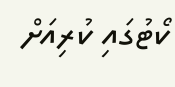ކޯޓުގައި ކުރިއަށް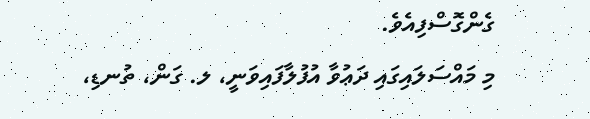ގެންގޮސްފިއެވެ.
މި މައްސަލައިގައި ދަޢުވާ އުފުލާފައިވަނީ، ލ. ގަން، ތުނޑި،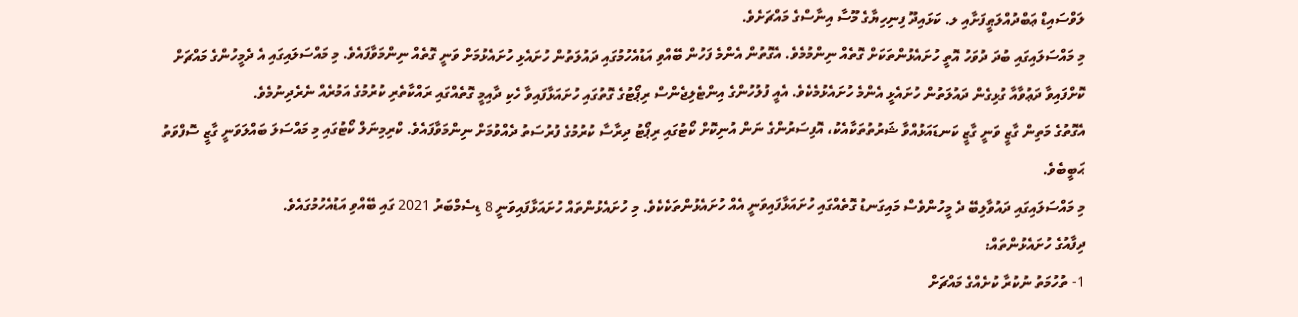ލަވްސައިޑް ޢަބްދުއްލަޠީފަށާއި ލ. ކަޅައިދޫ ފިނިހިޔާގެ މޫސާ އިނާސްގެ މައްޗަށެވެ.
މި މައްސަލައިގައި ބުދަ ދުވަހު އޮތީ ހުށައެޅުންތަކަށް ގޮތެއް ނިންމުމެވެ. އެގޮތުން އެންމެ ފަހުން ބޭއްވި އަޑުއެހުމުގައި ދައުލަތުން ހުށައެޅި ހުށައެޅުމަށް ވަނީ ގޮތެއް ނިންމަވާފައެވެ. މި މައްސަލައިގައި އެ ދެމީހުންގެ މައްޗަށް ކޮށްފައިވާ ދަޢުވާއާ ގުޅިގެން ދައުލަތުން ހުށައެޅީ އެންމެ ހުށައެޅުމެކެވެ. އެއީ ފުލުހުންގެ އިންޓެލިޖެންސް ރިޕޯޓުގެ ގޮތުގައި ހުށައަޅާފައިވާ ހެކި ދާއިމީ ގޮތެއްގައި ރައްކާތެރި ކުރުމުގެ އަމުރެއް ނެރެދިނުމެވެ.
އެގޮތުގެ މަތިން ގާޒީ ވަނީ ގާޒީ ކަނޑައަޅުއްވާ ޝަރުތުތަކާއެކު، އޮފިސަރުންގެ ނަން އުނިކޮށް ކޯޓުގައި ރިޕޯޓު ދިރާސާ ކުރުމުގެ ފުރުސަތު ދެއްވުމަށް ނިންމަވާފައެވެ. ކްރިމިނަލް ކޯޓުގައި މި މައްސަލަ ބައްލަވަނީ ގާޒީ ސޮފްވަތު ޙަބީބެވެ.
މި މައްސަލައިގައި ދައުވާލިބޭ ދެ މީހުންވެސް މައިގަނޑު ގޮތެއްގައި ހުށައަޅާފައިވަނީ އެއް ހުށައެޅުންތަކެކެވެ. މި ހުށައެޅުންތައް ހުށައަޅާފައިވަނީ 8 ޑިސެމްބަރު 2021 ގައި ބޭއްވި އަޑުއެހުމުގައެވެ.
ދިފާއުގެ ހުށައެޅުންތައް:
1- ތުހުމަތު ނުކުރާ ކުށެއްގެ މައްޗަށް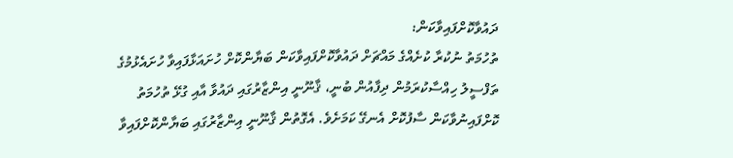ދައުވާކޮށްފައިވާކަން:
ތުހުމަތު ނުކުރާ ކުށެއްގެ މައްޗަށް ދައުވާކޮށްފައިވާކަން ބަޔާންކޮށް ހުށައަޅާފައިވާ ހުށައެޅުމުގެ ތަފްސީލު ހިއްސާކުރަމުން ދިފާއުން ބުނީ، ޤާނޫނީ އިންޒާރުގައި ދައުވާ އާއި ގުޅޭ ތުހުމަތު ކޮށްފައިނުވާކަން ސާފުކޮށް އެނގޭ ކަމަށެވެ. އެގޮތުން ޤާނޫނީ އިންޒާރުގައި ބަޔާންކޮށްފައިވާ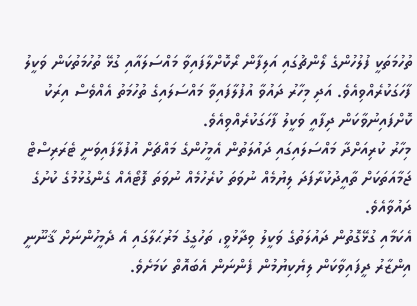ތުހުމަތަކީ ފުލުހުންގެ ލޯންޗުގައި އަލިފާން ރޯކޮށްލާފައިވާ މައްސަލައާއި ގުޅޭ ތުހުމަތުކަން ވަކީލު ފާހަގަކުރެއްވިއެވެ. އަދި މިހާރު ދައުވާ އުފުލާފައިވާ މައްސަލައިގެ ތުހުމަތު އެއްވެސް އިރަކު ކޮށްފައިނުވާކަން ދިފާއީ ވަކީލު ފާހަގަކުރެއްވިއެވެ.
މިހާރު ކުރިއަށްދާ މައްސަލައިގައި ދައުލަތުން އެމީހުންގެ މައްޗަށް އުފުލާފައިވަނީ ޓެރަރިސްޓް ޖަމާއަތަކަށް ތާއީދުކުރާފަދަ ލިޔުމެއް ނުވަތަ ކުރެހުމެއް ނުވަތަ ފޮޓޯއެއް ގެންގުޅުމުގެ ކުށުގެ ދައުވާއެވެ.
އެކަމާއި ގުޅޭގޮތުން ދައުލަތުގެ ވަކީލު ވިދާޅުވީ، ތަހުގީގު މަރުޙަލާގައި އެ ދެމީހުންނަށް ޤާނޫނީ އިންޒާރު ދީފައިވާކަން ލިޔެކިޔުމުން ފެންނަން އެބައޮތް ކަމަށެވެ.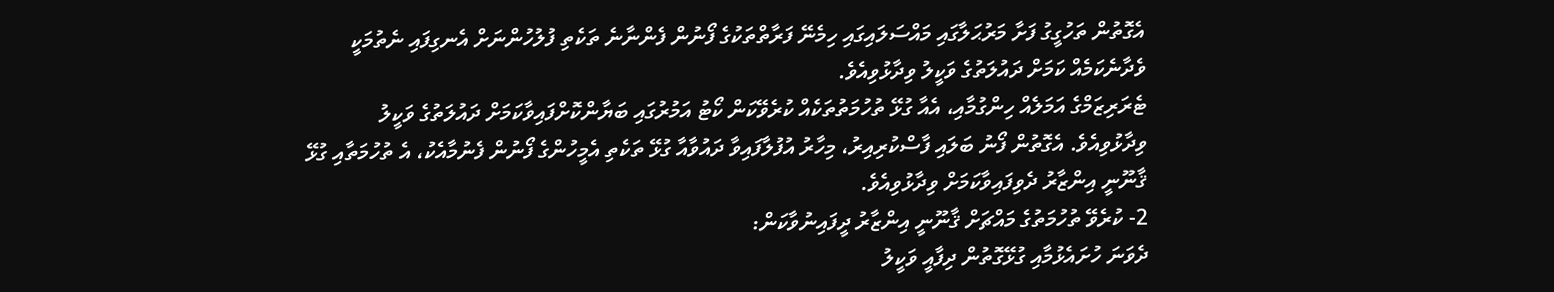އެގޮތުން ތަހުގީގު ފަށާ މަރުޙަލާގައި މައްސަލައިގައި ހިމެނޭ ފަރާތްތަކުގެ ފޯނުން ފެންނާނެ ތަކެތި ފުލުހުންނަށް އެނގިފައި ނެތުމަކީ ވެދާނެކަމެއް ކަމަށް ދައުލަތުގެ ވަކީލު ވިދާޅުވިއެވެ.
ޓެރަރިޒަމްގެ އަމަލެއް ހިންގުމާއި، އެއާ ގުޅޭ ތުހުމަތުތަކެއް ކުރެވޭކަން ކޯޓު އަމުރުގައި ބަޔާންކޮށްފައިވާކަމަށް ދައުލަތުގެ ވަކީލު ވިދާޅުވިއެވެ. އެގޮތުން ފޯނު ބަލައި ފާސްކުރިއިރު، މިހާރު އުފުލާފައިވާ ދައުވާއާ ގުޅޭ ތަކެތި އެމީހުންގެ ފޯނުން ފެނުމާއެކު، އެ ތުހުމަތާއި ގުޅޭ ޤާނޫނީ އިންޒާރު ދެވިފައިވާކަމަށް ވިދާޅުވިއެވެ.
2- ކުރެވޭ ތުހުމަތުގެ މައްޗަށް ޤާނޫނީ އިންޒާރު ދީފައިނުވާކަން:
ދެވަނަ ހުށައެޅުމާއި ގުޅޭގޮތުން ދިފާއީ ވަކީލު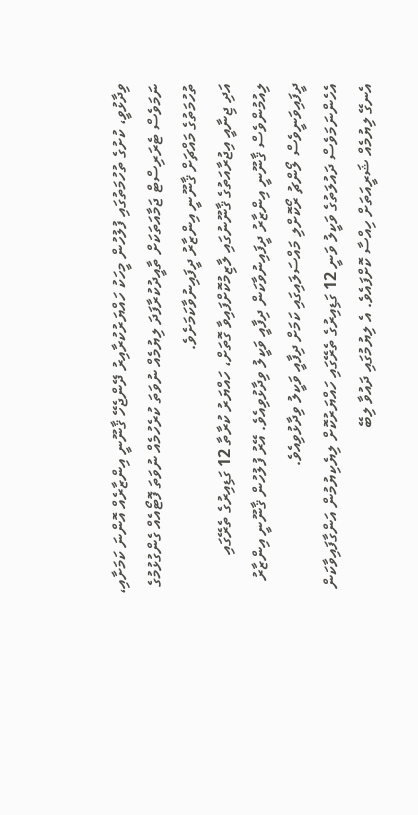ވިދާޅުވީ، ކުށުގެ ތުހުމަތުގައި ފުލުހުން މީހަކު ހައްޔަރުކުރާއިރު ދޭންޖެހޭ ޤާނޫނީ އިންޒާރެއް އޮންނަ ކަމަށާއި، ނަމަވެސް ޓެރަރިސްޓް ޖަމާއަތަކަށް ތާއީދުކުރާފަދަ ލިޔުމެއް ނުވަތަ ކުރެހުމެއް ނުވަތަ ފޮޓޯއެއް ގެންގުޅުމުގެ ތުހުމަތުގެ މައްޗަށް ޤާނޫނީ އިންޒާރު ދީފައިނުވާކަމަށެވެ.
އަދި ޖިނާއީ އިޖުރާއަތުގެ ޤާނޫނުގައި ލާޒިމުކޮށްފައިވާ ގޮތަށް، ހައްޔަރު ކުރާތާ 12 ގަޑިއިރުގެ ތެރޭގައި ލިއުމުންވެސް ޤާނޫނީ އިންޒާރު ދީފައިނުވާކަން ދިފާއީ ވަކީލު ވިދާޅުވިއެވެ. އޭރު ފުލުހުން ޤާނޫނީ އިންޒާރު ދީފައިވަނީވެސް ލޯންޗު ރޯކޮށްލި މައްސަލައިގައި ކަމަށް ދިފާއީ ވަކީލު ވިދާޅުވިއެވެ.
އެހެންނަމަވެސް ދައުލަތުގެ ވަކީލު ވަނީ 12 ގަޑިއިރުގެ ތެރޭގައި ހައްޔަރުކޮށް ލިޔެކިޔުމުން އަންގާފައިވާކަން އެނގޭ ލިޔުމެއް ޝަރީއަތަށް ހިއްސާ ކޮށްފައެވެ. އެ ލިޔުމުގައި ދައުވާ ލިބޭ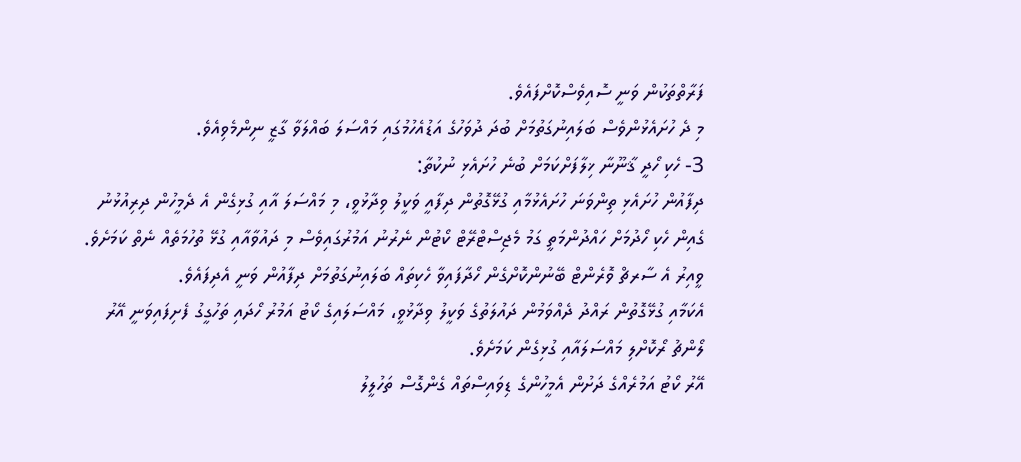ފަރާތްތަކުން ވަނީ ސޮއިވެސްކޮށްފައެވެ.
މި ދެ ހުށައެޅުންވެސް ބަލައިނުގަތުމަށް ބުދަ ދުވަހުގެ އަޑުއެހުމުގައި މައްސަލަ ބައްލަވާ ގާޒީ ނިންމެވިއެވެ.
3- ހެކި ހޯދީ ޤާނޫނާ ޚިލާފަށްކަމަށް ބުނެ ހުށައެޅި ނުކުތާ:
ދިފާއުން ހުށައެޅި ތިންވަނަ ހުށައެޅުމާއި ގުޅޭގޮތުން ދިފާއީ ވަކީލު ވިދާޅުވީ، މި މައްސަލަ އާއި ގުޅިގެން އެ ދެމީހުން ދިރިއުޅުނު ގެއިން ހެކި ހޯދުމަށް ހައްދުންމަތީ ގަމު މެޖިސްޓްރޭޓް ކޯޓުން ނެރުނު އަމުރުގައިވެސް މި ދައުވާއާއި ގުޅޭ ތުހުމަތެއް ނެތް ކަމަށެވެ. ވީއިރު އެ ސާރޗް ވޮރެންޓް ބޭނުންކޮށްގެން ހޯދާފައިވާ ހެކިތައް ބަލައިނުގަތުމަށް ދިފާއުން ވަނީ އެދިފައެވެ.
އެކަމާއި ގުޅޭގޮތުން ރައްދު ދެއްވަމުން ދައުލަތުގެ ވަކީލު ވިދާޅުވީ، މައްސަލައިގެ ކޯޓު އަމުރު ހޯދައި ތަހުގީގު ފެށިފައިވަނީ އޭރު ލޯންޗު ރޯކޮށްލި މައްސަލައާއި ގުޅިގެން ކަމަށެވެ.
އޭރު ކޯޓު އަމުރެއްގެ ދަށުން އެމީހުންގެ ޑިވައިސްތައް ގެންގޮސް ތަހުލީލު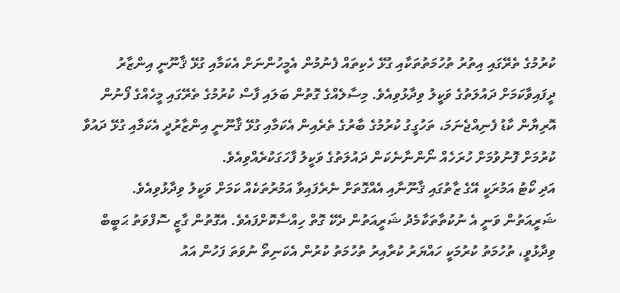ކުރުމުގެ ތެރޭގައި އިތުރު ތުހުމަތުތަކާއި ގުޅޭ ހެކިތައް ފެނުމުން އެމީހުންނަށް އެކަމާއި ގުޅޭ ޤާނޫނީ އިންޒާރު ދީފައިވާކަމަށް ދައުލަތުގެ ވަކީލު ވިދާޅުވިއެވެ. މިސާލެއްގެ ގޮތުން ބަލައި ފާސް ކުރުމުގެ ތެރޭގައި މީހެއްގެ ފޯނުން އޮރިޔާން ކާޑު ފެނިއްޖެނަމަ، ތަހުގީގު ކުރުމުގެ ބާރުގެ ތެރެއިން އެކަމާއި ގުޅޭ ޤާނޫނީ އިންޒާރުދީ އެކަމާއި ގުޅޭ ދައުވާ ކުރުމަށް ފޮނުވުމަށް ހުރަހެއް ނޯންނާނެކަން ދައުލަތުގެ ވަކީލު ފާހަގަކުރެއްވިއެވެ.
އަދި ކޯޓު އަމުރަކީ އޭގެ ޒާތުގައި ޤާނޫނާއި އެއްގޮތަށް ނެރެފައިވާ އަމުރުތަކެއް ކަމަށް ވަކީލު ވިދާޅުވިއެވެ.
ޝަރީއަތުން ވަނީ އެ ނުކުތާތަކާމެދު ޝަރީއަތުން ދެކޭ ގޮތް ހިއްސާކޮށްފައެވެ. އެގޮތުން ގާޒީ ސޮފްވަތު ޙަބީބް ވިދާޅުވީ، ތުހުމަތު ކުރުމަކީ ހައްޔަރު ކުރާއިރު ތުހުމަތު ކުރުން އެކަނިތޯ ނުވަތަ ފަހުން އައު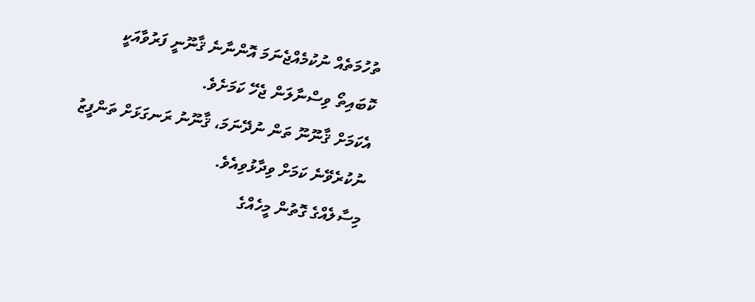ތުހުމަތެއް ނުކުމެއްޖެނަމަ އޮންނާނެ ޤާނޫނީ ފަރުވާއަކީ ކޮބައިތޯ ވިސްނާލަން ޖެހޭ ކަމަށެވެ.
އެކަމަށް ޤާނޫނޫ ތަން ނުދޭނަމަ، ޤާނޫނު ރަނގަޅަށް ތަންފީޒު ނުކުރެވޭނެ ކަމަށް ވިދާޅުވިއެވެ.
މިސާލެއްގެ ގޮތުން މީހެއްގެ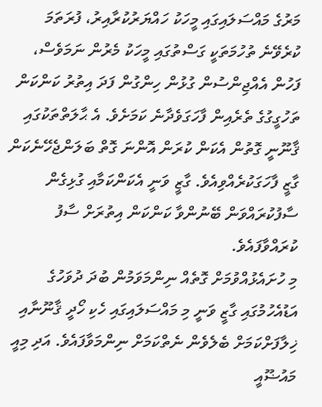މަރުގެ މައްސަލައިގައި މީހަކު ހައްޔަރުކުރާއިރު، ފުރަތަމަ ކުރެވޭނެ ތުހުމަތަކީ ގަސްތުގައި މީހަކު މެރުން ނަމަވެސް، ފަހުން އެއްޖިންސުން ގުޅުން ހިންގުން ފަދަ އިތުރު ކަންކަން ތަހުގީގުގެ ތެރެއިން ފާހަގަވެދާނެ ކަމަށެވެ. އެ ޙާލަތްތަކުގައި ޤާނޫނީ ގޮތުން އެކަން ކުރަން އޮންނަ ގޮތް ބަލަންޖެހޭނެކަން ގާޒީ ފާހަގަކުރެއްވިއެވެ. ގާޒީ ވަނީ އެކަންކަމާއި ގުޅިގެން ސާފުކުރައްވަން ބޭނުންވާ ކަންކަން އިތުރަށް ސާފު ކުރައްވާފައެވެ.
މި ހުށައެޅުއްވުމަށް ގޮތެއް ނިންމަވަމުން ބުދަ ދުވަހުގެ އަޑުއެހުމުގައި ގާޒީ ވަނީ މި މައްސަލައިގައި ހެކި ހޯދީ ޤާނޫނާއި ޚިލާފަށްކަމަށް ބެލެވެން ނެތްކަމަށް ނިންމަވާފައެވެ. އަދި މިއީ މައުޟޫއީ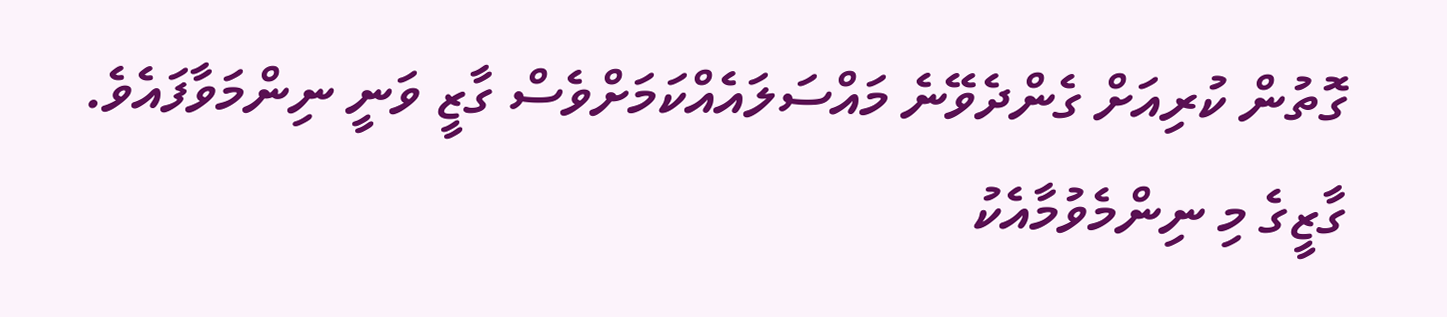ގޮތުން ކުރިއަށް ގެންދެވޭނެ މައްސަލައެއްކަމަށްވެސް ގާޒީ ވަނީ ނިންމަވާފައެވެ.
ގާޒީގެ މި ނިންމެވުމާއެކު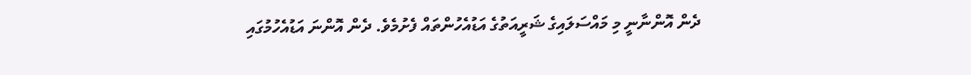ދެން އޮންނާނީ މި މައްސަލައިގެ ޝަރީއަތުގެ އަޑުއެހުންތައް ފެށުމެވެ. ދެން އޮންނަ އަޑުއެހުމުގައި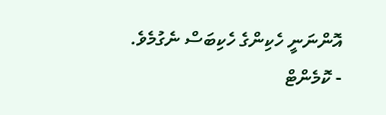އޮންނަނީ ހެކިންގެ ހެކިބަސް ނެގުމެވެ.
- ކޮމެންޓް